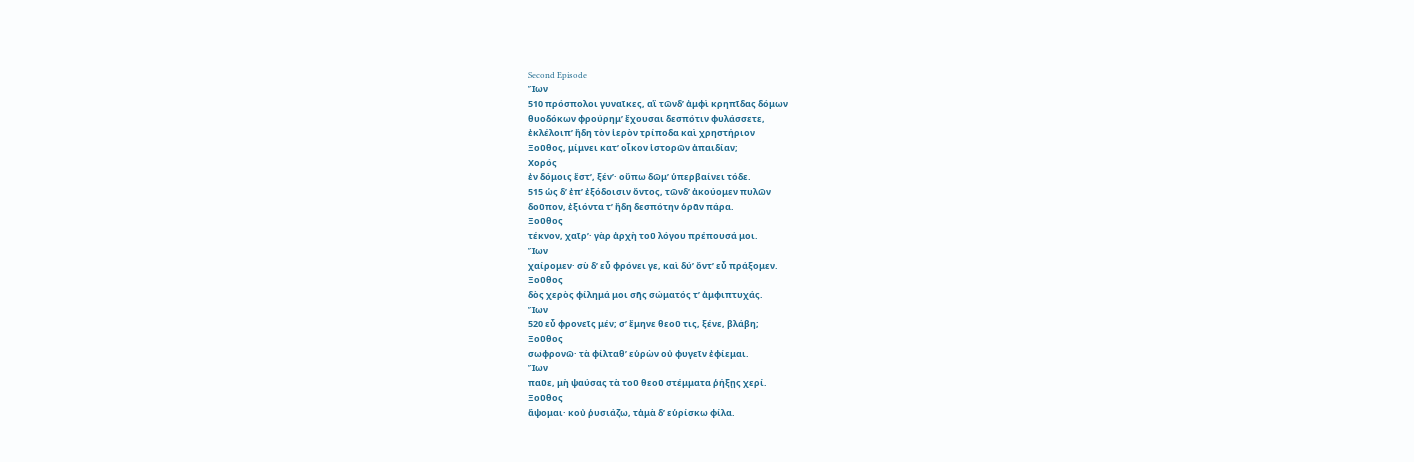Second Episode
Ἴων
510 πρόσπολοι γυναῖκες, αἳ τῶνδʼ ἀμφὶ κρηπῖδας δόμων
θυοδόκων φρούρημʼ ἔχουσαι δεσπότιν φυλάσσετε,
ἐκλέλοιπʼ ἤδη τὸν ἱερὸν τρίποδα καὶ χρηστήριον
Ξοῦθος, μίμνει κατʼ οἶκον ἱστορῶν ἀπαιδίαν;
Χορός
ἐν δόμοις ἔστʼ, ξένʼ· οὔπω δῶμʼ ὑπερβαίνει τόδε.
515 ὡς δʼ ἐπʼ ἐξόδοισιν ὄντος, τῶνδʼ ἀκούομεν πυλῶν
δοῦπον, ἐξιόντα τʼ ἤδη δεσπότην ὁρᾶν πάρα.
Ξοῦθος
τέκνον, χαῖρʼ· γὰρ ἀρχὴ τοῦ λόγου πρέπουσά μοι.
Ἴων
χαίρομεν· σὺ δʼ εὖ φρόνει γε, καὶ δύʼ ὄντʼ εὖ πράξομεν.
Ξοῦθος
δὸς χερὸς φίλημά μοι σῆς σώματός τʼ ἀμφιπτυχάς.
Ἴων
520 εὖ φρονεῖς μέν; σʼ ἔμηνε θεοῦ τις, ξένε, βλάβη;
Ξοῦθος
σωφρονῶ· τὰ φίλταθʼ εὑρὼν οὐ φυγεῖν ἐφίεμαι.
Ἴων
παῦε, μὴ ψαύσας τὰ τοῦ θεοῦ στέμματα ῥήξῃς χερί.
Ξοῦθος
ἅψομαι· κοὐ ῥυσιάζω, τἀμὰ δʼ εὑρίσκω φίλα.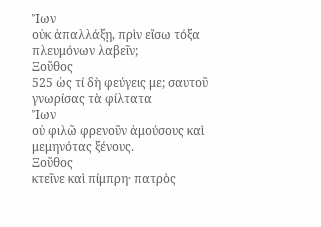Ἴων
οὐκ ἀπαλλάξῃ, πρὶν εἴσω τόξα πλευμόνων λαβεῖν;
Ξοῦθος
525 ὡς τί δὴ φεύγεις με; σαυτοῦ γνωρίσας τὰ φίλτατα
Ἴων
οὐ φιλῶ φρενοῦν ἀμούσους καὶ μεμηνότας ξένους.
Ξοῦθος
κτεῖνε καὶ πίμπρη· πατρὸς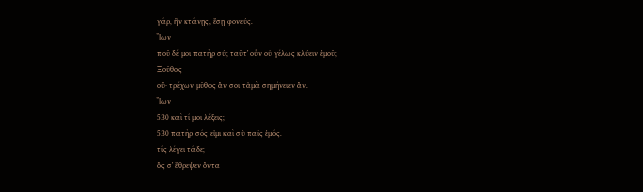γάρ, ἢν κτάνῃς, ἔσῃ φονεύς.
Ἴων
ποῦ δέ μοι πατὴρ σύ; ταῦτʼ οὖν οὐ γέλως κλύειν ἐμοῦ;
Ξοῦθος
οὔ· τρέχων μῦθος ἄν σοι τἀμὰ σημήνειεν ἄν.
Ἴων
530 καὶ τί μοι λέξεις;
530 πατὴρ σός εἰμι καὶ σὺ παῖς ἐμός.
τίς λέγει τάδε;
ὅς σʼ ἔθρεψεν ὄντα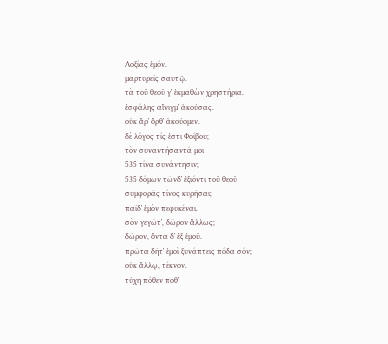Λοξίας ἐμόν.
μαρτυρεῖς σαυτῷ.
τὰ τοῦ θεοῦ γʼ ἐκμαθὼν χρηστήρια.
ἐσφάλης αἴνιγμʼ ἀκούσας.
οὐκ ἄρʼ ὄρθʼ ἀκούομεν.
δὲ λόγος τίς ἐστι Φοίβου;
τὸν συναντήσαντά μοι
535 τίνα συνάντησιν;
535 δόμων τῶνδʼ ἐξιόντι τοῦ θεοῦ
συμφορᾶς τίνος κυρῆσαι;
παῖδʼ ἐμὸν πεφυκέναι.
σὸν γεγῶτʼ, δῶρον ἄλλως;
δῶρον, ὄντα δʼ ἐξ ἐμοῦ.
πρῶτα δῆτʼ ἐμοὶ ξυνάπτεις πόδα σόν;
οὐκ ἄλλῳ, τέκνον.
τύχη πόθεν ποθʼ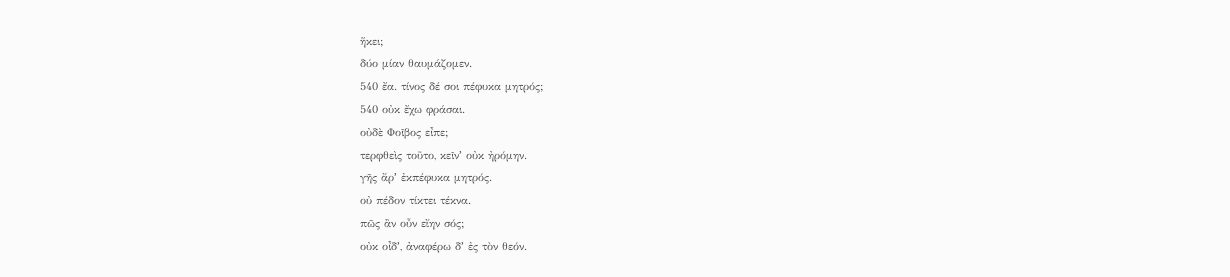ἥκει;
δύο μίαν θαυμάζομεν.
540 ἔα. τίνος δέ σοι πέφυκα μητρός;
540 οὐκ ἔχω φράσαι.
οὐδὲ Φοῖβος εἶπε;
τερφθεὶς τοῦτο, κεῖνʼ οὐκ ἠρόμην.
γῆς ἄρʼ ἐκπέφυκα μητρός.
οὐ πέδον τίκτει τέκνα.
πῶς ἂν οὖν εἴην σός;
οὐκ οἶδʼ, ἀναφέρω δʼ ἐς τὸν θεόν.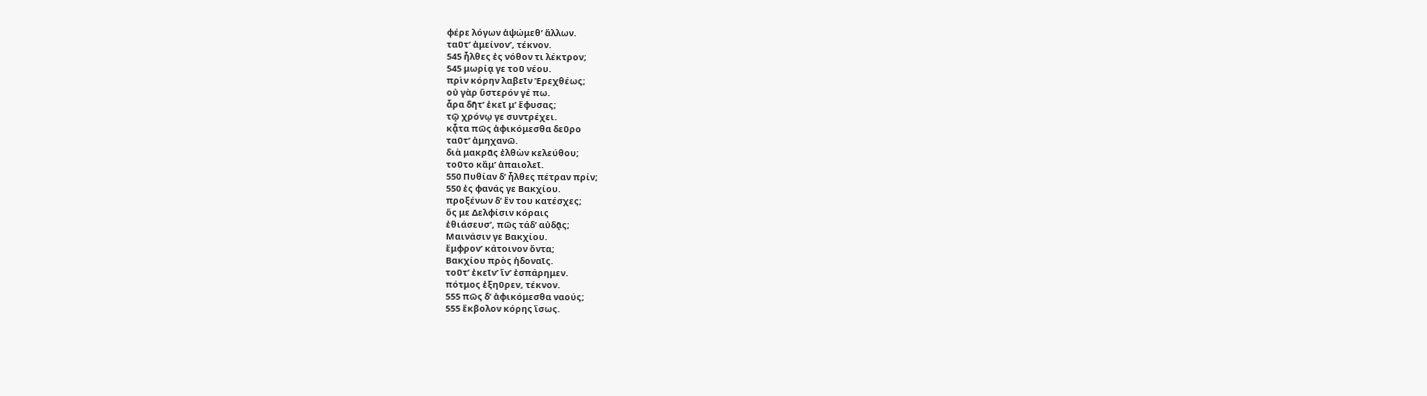φέρε λόγων ἁψώμεθʼ ἄλλων.
ταῦτʼ ἀμείνονʼ, τέκνον.
545 ἦλθες ἐς νόθον τι λέκτρον;
545 μωρίᾳ γε τοῦ νέου.
πρὶν κόρην λαβεῖν Ἐρεχθέως;
οὐ γὰρ ὕστερόν γέ πω.
ἆρα δῆτʼ ἐκεῖ μʼ ἔφυσας;
τῷ χρόνῳ γε συντρέχει.
κᾆτα πῶς ἀφικόμεσθα δεῦρο
ταῦτʼ ἀμηχανῶ.
διὰ μακρᾶς ἐλθὼν κελεύθου;
τοῦτο κἄμʼ ἀπαιολεῖ.
550 Πυθίαν δʼ ἦλθες πέτραν πρίν;
550 ἐς φανάς γε Βακχίου.
προξένων δʼ ἔν του κατέσχες;
ὅς με Δελφίσιν κόραις
ἐθιάσευσʼ, πῶς τάδʼ αὐδᾷς;
Μαινάσιν γε Βακχίου.
ἔμφρονʼ κάτοινον ὄντα;
Βακχίου πρὸς ἡδοναῖς.
τοῦτʼ ἐκεῖνʼ ἵνʼ ἐσπάρημεν.
πότμος ἐξηῦρεν, τέκνον.
555 πῶς δʼ ἀφικόμεσθα ναούς;
555 ἔκβολον κόρης ἴσως.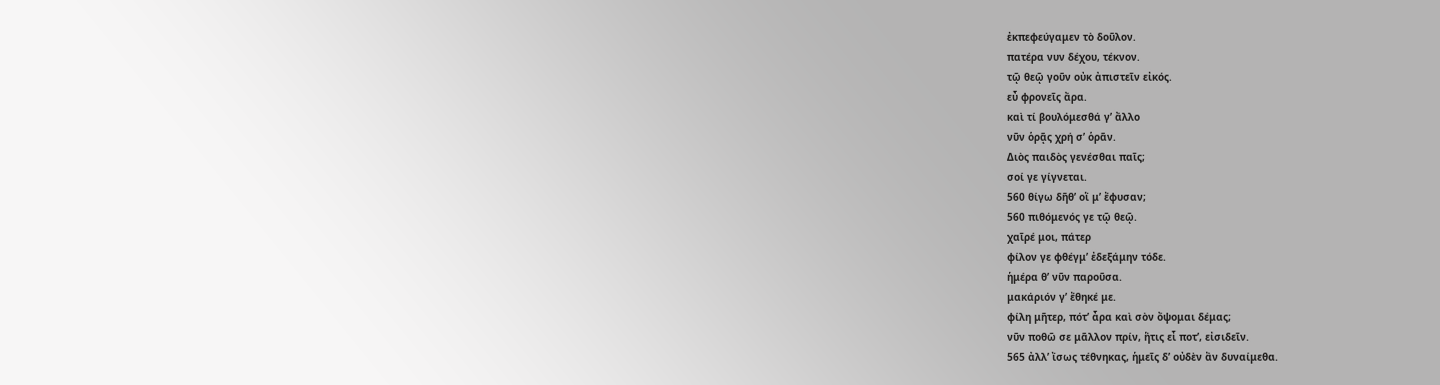ἐκπεφεύγαμεν τὸ δοῦλον.
πατέρα νυν δέχου, τέκνον.
τῷ θεῷ γοῦν οὐκ ἀπιστεῖν εἰκός.
εὖ φρονεῖς ἄρα.
καὶ τί βουλόμεσθά γʼ ἄλλο
νῦν ὁρᾷς χρή σʼ ὁρᾶν.
Διὸς παιδὸς γενέσθαι παῖς;
σοί γε γίγνεται.
560 θίγω δῆθʼ οἵ μʼ ἔφυσαν;
560 πιθόμενός γε τῷ θεῷ.
χαῖρέ μοι, πάτερ
φίλον γε φθέγμʼ ἐδεξάμην τόδε.
ἡμέρα θʼ νῦν παροῦσα.
μακάριόν γʼ ἔθηκέ με.
φίλη μῆτερ, πότʼ ἆρα καὶ σὸν ὄψομαι δέμας;
νῦν ποθῶ σε μᾶλλον πρίν, ἥτις εἶ ποτʼ, εἰσιδεῖν.
565 ἀλλʼ ἴσως τέθνηκας, ἡμεῖς δʼ οὐδὲν ἂν δυναίμεθα.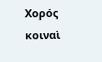Χορός
κοιναὶ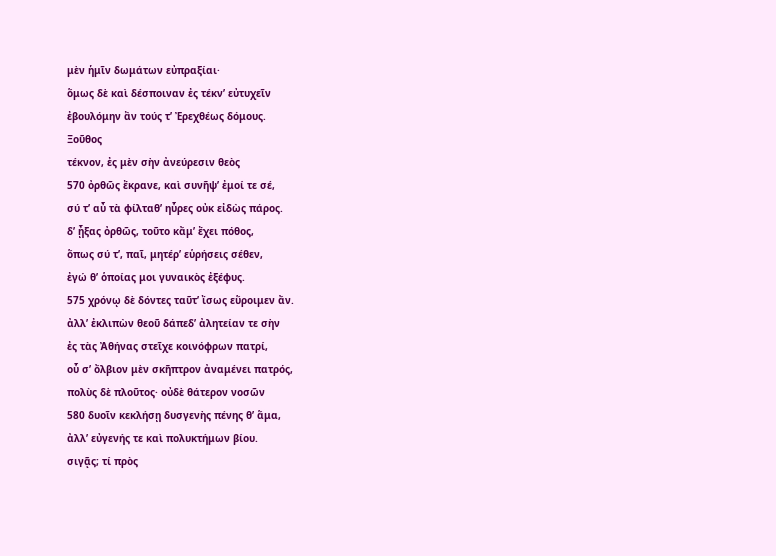μὲν ἡμῖν δωμάτων εὐπραξίαι·
ὅμως δὲ καὶ δέσποιναν ἐς τέκνʼ εὐτυχεῖν
ἐβουλόμην ἂν τούς τʼ Ἐρεχθέως δόμους.
Ξοῦθος
τέκνον, ἐς μὲν σὴν ἀνεύρεσιν θεὸς
570 ὀρθῶς ἔκρανε, καὶ συνῆψʼ ἐμοί τε σέ,
σύ τʼ αὖ τὰ φίλταθʼ ηὗρες οὐκ εἰδὼς πάρος.
δʼ ᾖξας ὀρθῶς, τοῦτο κἄμʼ ἔχει πόθος,
ὅπως σύ τʼ, παῖ, μητέρʼ εὑρήσεις σέθεν,
ἐγώ θʼ ὁποίας μοι γυναικὸς ἐξέφυς.
575 χρόνῳ δὲ δόντες ταῦτʼ ἴσως εὕροιμεν ἄν.
ἀλλʼ ἐκλιπὼν θεοῦ δάπεδʼ ἀλητείαν τε σὴν
ἐς τὰς Ἀθήνας στεῖχε κοινόφρων πατρί,
οὗ σʼ ὄλβιον μὲν σκῆπτρον ἀναμένει πατρός,
πολὺς δὲ πλοῦτος· οὐδὲ θάτερον νοσῶν
580 δυοῖν κεκλήσῃ δυσγενὴς πένης θʼ ἅμα,
ἀλλʼ εὐγενής τε καὶ πολυκτήμων βίου.
σιγᾷς; τί πρὸς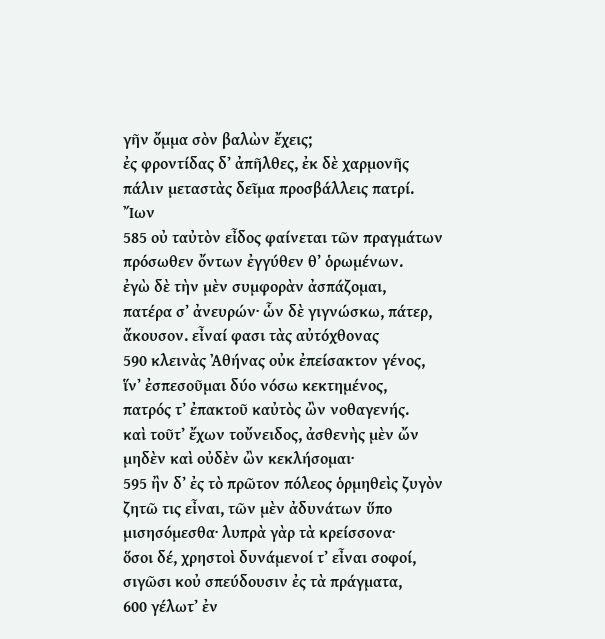γῆν ὄμμα σὸν βαλὼν ἔχεις;
ἐς φροντίδας δʼ ἀπῆλθες, ἐκ δὲ χαρμονῆς
πάλιν μεταστὰς δεῖμα προσβάλλεις πατρί.
Ἴων
585 οὐ ταὐτὸν εἶδος φαίνεται τῶν πραγμάτων
πρόσωθεν ὄντων ἐγγύθεν θʼ ὁρωμένων.
ἐγὼ δὲ τὴν μὲν συμφορὰν ἀσπάζομαι,
πατέρα σʼ ἀνευρών· ὧν δὲ γιγνώσκω, πάτερ,
ἄκουσον. εἶναί φασι τὰς αὐτόχθονας
590 κλεινὰς Ἀθήνας οὐκ ἐπείσακτον γένος,
ἵνʼ ἐσπεσοῦμαι δύο νόσω κεκτημένος,
πατρός τʼ ἐπακτοῦ καὐτὸς ὢν νοθαγενής.
καὶ τοῦτʼ ἔχων τοὔνειδος, ἀσθενὴς μὲν ὤν
μηδὲν καὶ οὐδὲν ὢν κεκλήσομαι·
595 ἢν δʼ ἐς τὸ πρῶτον πόλεος ὁρμηθεὶς ζυγὸν
ζητῶ τις εἶναι, τῶν μὲν ἀδυνάτων ὕπο
μισησόμεσθα· λυπρὰ γὰρ τὰ κρείσσονα·
ὅσοι δέ, χρηστοὶ δυνάμενοί τʼ εἶναι σοφοί,
σιγῶσι κοὐ σπεύδουσιν ἐς τὰ πράγματα,
600 γέλωτʼ ἐν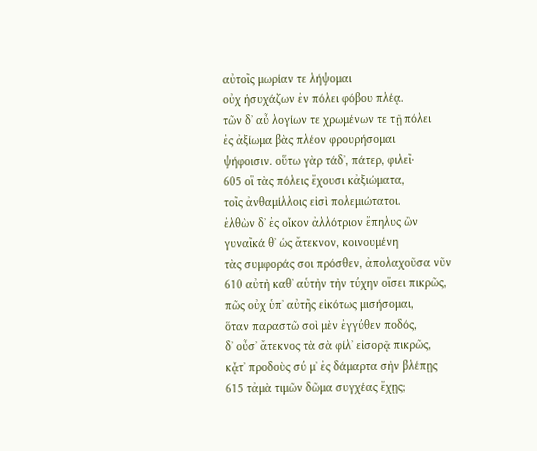αὐτοῖς μωρίαν τε λήψομαι
οὐχ ἡσυχάζων ἐν πόλει φόβου πλέᾳ.
τῶν δʼ αὖ λογίων τε χρωμένων τε τῇ πόλει
ἐς ἀξίωμα βὰς πλέον φρουρήσομαι
ψήφοισιν. οὕτω γὰρ τάδʼ, πάτερ, φιλεῖ·
605 οἳ τὰς πόλεις ἔχουσι κἀξιώματα,
τοῖς ἀνθαμίλλοις εἰσὶ πολεμιώτατοι.
ἐλθὼν δʼ ἐς οἶκον ἀλλότριον ἔπηλυς ὢν
γυναῖκά θʼ ὡς ἄτεκνον, κοινουμένη
τὰς συμφοράς σοι πρόσθεν, ἀπολαχοῦσα νῦν
610 αὐτὴ καθʼ αὑτὴν τὴν τύχην οἴσει πικρῶς,
πῶς οὐχ ὑπʼ αὐτῆς εἰκότως μισήσομαι,
ὅταν παραστῶ σοὶ μὲν ἐγγύθεν ποδός,
δʼ οὖσʼ ἄτεκνος τὰ σὰ φίλʼ εἰσορᾷ πικρῶς,
κᾆτʼ προδοὺς σύ μʼ ἐς δάμαρτα σὴν βλέπῃς
615 τἀμὰ τιμῶν δῶμα συγχέας ἔχῃς;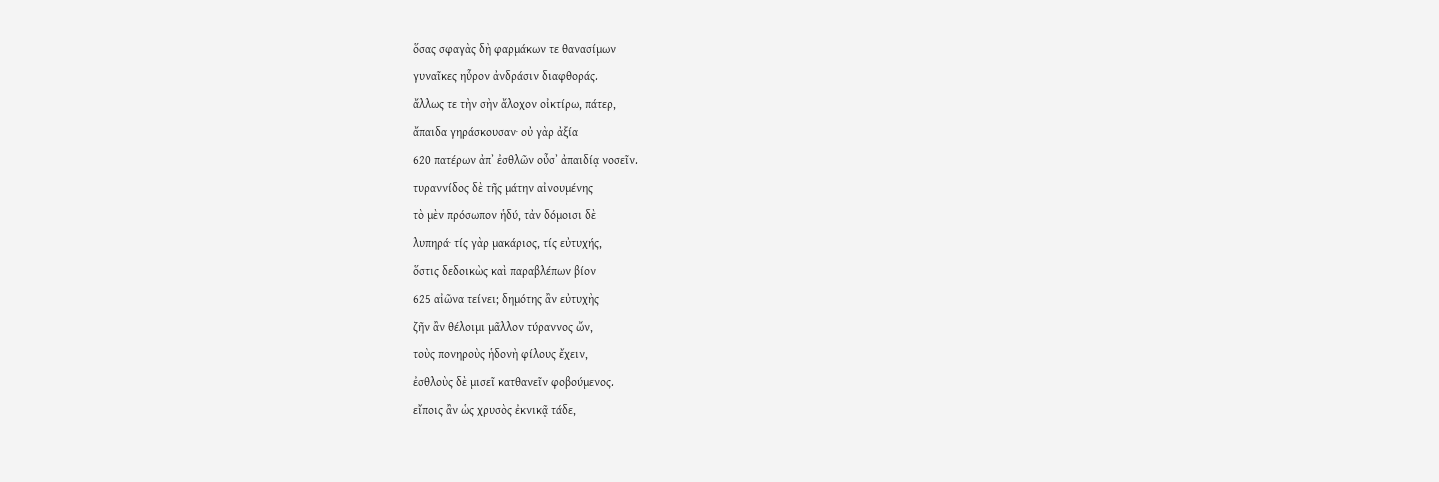ὅσας σφαγὰς δὴ φαρμάκων τε θανασίμων
γυναῖκες ηὗρον ἀνδράσιν διαφθοράς.
ἄλλως τε τὴν σὴν ἄλοχον οἰκτίρω, πάτερ,
ἄπαιδα γηράσκουσαν· οὐ γὰρ ἀξία
620 πατέρων ἀπʼ ἐσθλῶν οὖσʼ ἀπαιδίᾳ νοσεῖν.
τυραννίδος δὲ τῆς μάτην αἰνουμένης
τὸ μὲν πρόσωπον ἡδύ, τἀν δόμοισι δὲ
λυπηρά· τίς γὰρ μακάριος, τίς εὐτυχής,
ὅστις δεδοικὼς καὶ παραβλέπων βίον
625 αἰῶνα τείνει; δημότης ἂν εὐτυχὴς
ζῆν ἂν θέλοιμι μᾶλλον τύραννος ὤν,
τοὺς πονηροὺς ἡδονὴ φίλους ἔχειν,
ἐσθλοὺς δὲ μισεῖ κατθανεῖν φοβούμενος.
εἴποις ἂν ὡς χρυσὸς ἐκνικᾷ τάδε,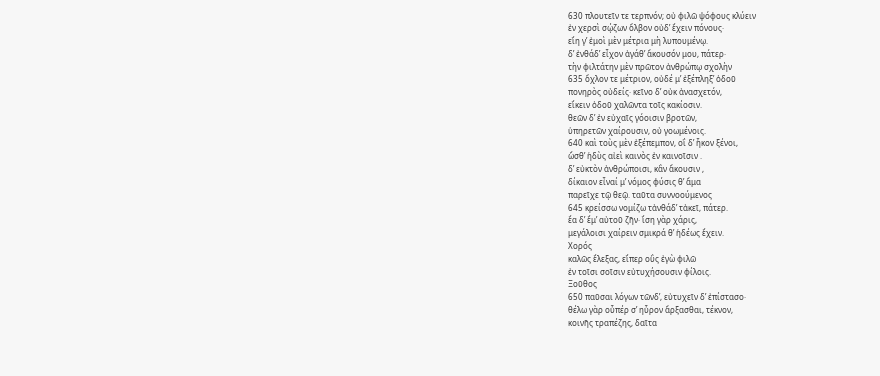630 πλουτεῖν τε τερπνόν; οὐ φιλῶ ψόφους κλύειν
ἐν χερσὶ σῴζων ὄλβον οὐδʼ ἔχειν πόνους·
εἴη γʼ ἐμοὶ μὲν μέτρια μὴ λυπουμένῳ.
δʼ ἐνθάδʼ εἶχον ἀγάθʼ ἄκουσόν μου, πάτερ·
τὴν φιλτάτην μὲν πρῶτον ἀνθρώπῳ σχολὴν
635 ὄχλον τε μέτριον, οὐδέ μʼ ἐξέπληξʼ ὁδοῦ
πονηρὸς οὐδείς· κεῖνο δʼ οὐκ ἀνασχετόν,
εἴκειν ὁδοῦ χαλῶντα τοῖς κακίοσιν.
θεῶν δʼ ἐν εὐχαῖς γόοισιν βροτῶν,
ὑπηρετῶν χαίρουσιν, οὐ γοωμένοις.
640 καὶ τοὺς μὲν ἐξέπεμπον, οἳ δʼ ἧκον ξένοι,
ὥσθʼ ἡδὺς αἰεὶ καινὸς ἐν καινοῖσιν .
δʼ εὐκτὸν ἀνθρώποισι, κἂν ἄκουσιν ,
δίκαιον εἶναί μʼ νόμος φύσις θʼ ἅμα
παρεῖχε τῷ θεῷ. ταῦτα συννοούμενος
645 κρείσσω νομίζω τἀνθάδʼ τἀκεῖ, πάτερ.
ἔα δʼ ἔμʼ αὐτοῦ ζῆν· ἴση γὰρ χάρις,
μεγάλοισι χαίρειν σμικρά θʼ ἡδέως ἔχειν.
Χορός
καλῶς ἔλεξας, εἴπερ οὓς ἐγὼ φιλῶ
ἐν τοῖσι σοῖσιν εὐτυχήσουσιν φίλοις.
Ξοῦθος
650 παῦσαι λόγων τῶνδʼ, εὐτυχεῖν δʼ ἐπίστασο·
θέλω γὰρ οὗπέρ σʼ ηὗρον ἄρξασθαι, τέκνον,
κοινῆς τραπέζης, δαῖτα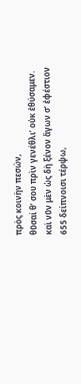πρὸς κοινὴν πεσών,
θῦσαί θʼ σου πρὶν γενέθλιʼ οὐκ ἐθύσαμεν.
καὶ νῦν μὲν ὡς δὴ ξένον ἄγων σʼ ἐφέστιον
655 δείπνοισι τέρψω,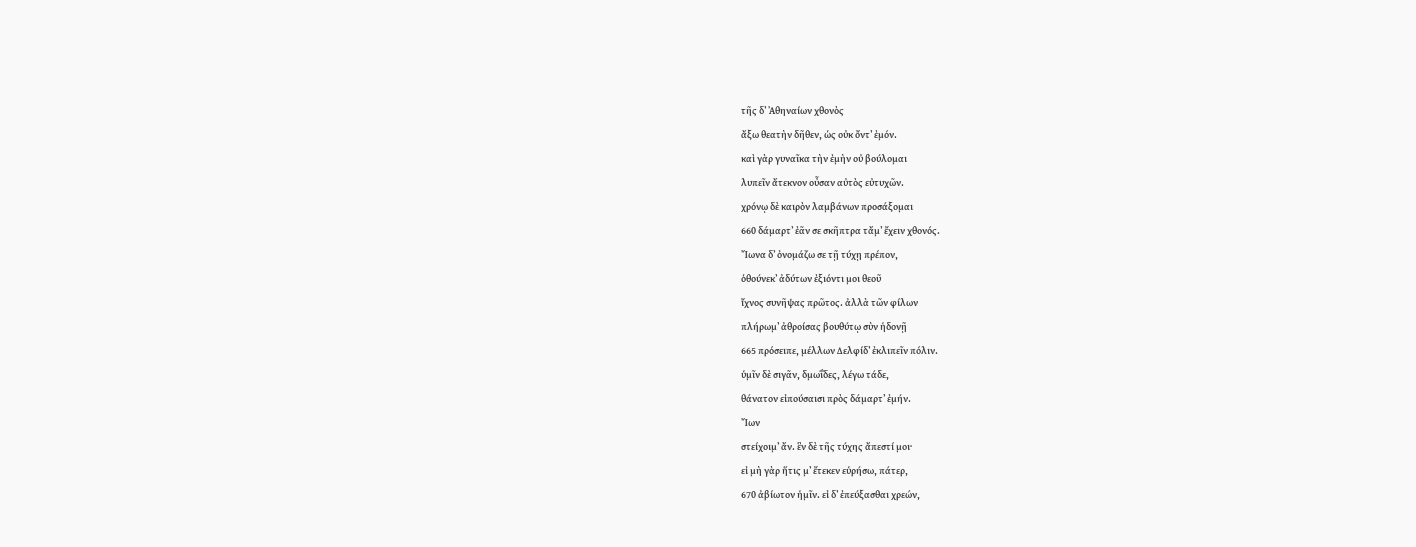τῆς δʼ Ἀθηναίων χθονὸς
ἄξω θεατὴν δῆθεν, ὡς οὐκ ὄντʼ ἐμόν.
καὶ γὰρ γυναῖκα τὴν ἐμὴν οὐ βούλομαι
λυπεῖν ἄτεκνον οὖσαν αὐτὸς εὐτυχῶν.
χρόνῳ δὲ καιρὸν λαμβάνων προσάξομαι
660 δάμαρτʼ ἐᾶν σε σκῆπτρα τἄμʼ ἔχειν χθονός.
Ἴωνα δʼ ὀνομάζω σε τῇ τύχῃ πρέπον,
ὁθούνεκʼ ἀδύτων ἐξιόντι μοι θεοῦ
ἴχνος συνῆψας πρῶτος. ἀλλὰ τῶν φίλων
πλήρωμʼ ἀθροίσας βουθύτῳ σὺν ἡδονῇ
665 πρόσειπε, μέλλων Δελφίδʼ ἐκλιπεῖν πόλιν.
ὑμῖν δὲ σιγᾶν, δμωΐδες, λέγω τάδε,
θάνατον εἰπούσαισι πρὸς δάμαρτʼ ἐμήν.
Ἴων
στείχοιμʼ ἄν. ἓν δὲ τῆς τύχης ἄπεστί μοι·
εἰ μὴ γὰρ ἥτις μʼ ἔτεκεν εὑρήσω, πάτερ,
670 ἀβίωτον ἡμῖν. εἰ δʼ ἐπεύξασθαι χρεών,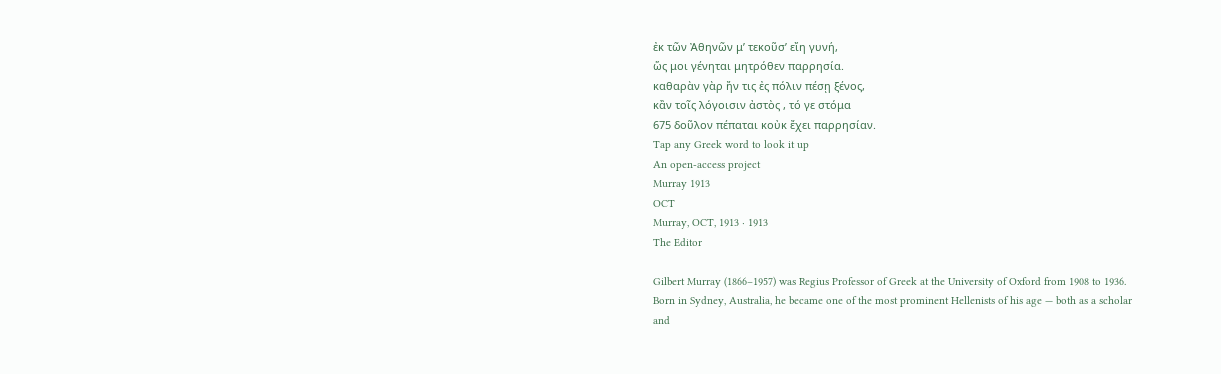ἐκ τῶν Ἀθηνῶν μʼ τεκοῦσʼ εἴη γυνή,
ὥς μοι γένηται μητρόθεν παρρησία.
καθαρὰν γὰρ ἤν τις ἐς πόλιν πέσῃ ξένος,
κἂν τοῖς λόγοισιν ἀστὸς , τό γε στόμα
675 δοῦλον πέπαται κοὐκ ἔχει παρρησίαν.
Tap any Greek word to look it up
An open-access project
Murray 1913
OCT
Murray, OCT, 1913 · 1913
The Editor

Gilbert Murray (1866–1957) was Regius Professor of Greek at the University of Oxford from 1908 to 1936. Born in Sydney, Australia, he became one of the most prominent Hellenists of his age — both as a scholar and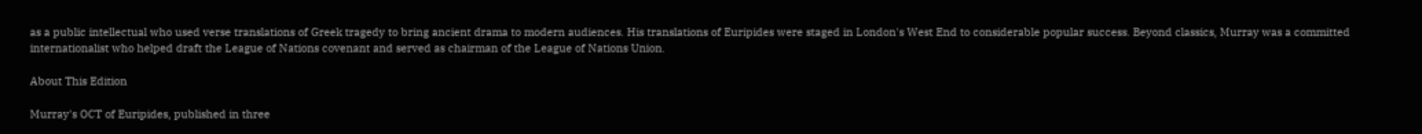as a public intellectual who used verse translations of Greek tragedy to bring ancient drama to modern audiences. His translations of Euripides were staged in London's West End to considerable popular success. Beyond classics, Murray was a committed internationalist who helped draft the League of Nations covenant and served as chairman of the League of Nations Union.

About This Edition

Murray's OCT of Euripides, published in three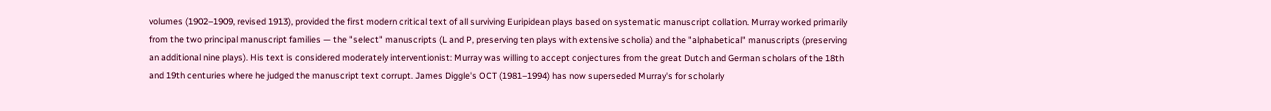volumes (1902–1909, revised 1913), provided the first modern critical text of all surviving Euripidean plays based on systematic manuscript collation. Murray worked primarily from the two principal manuscript families — the "select" manuscripts (L and P, preserving ten plays with extensive scholia) and the "alphabetical" manuscripts (preserving an additional nine plays). His text is considered moderately interventionist: Murray was willing to accept conjectures from the great Dutch and German scholars of the 18th and 19th centuries where he judged the manuscript text corrupt. James Diggle's OCT (1981–1994) has now superseded Murray's for scholarly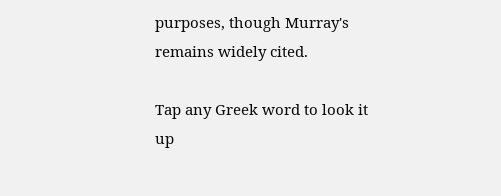purposes, though Murray's remains widely cited.

Tap any Greek word to look it up